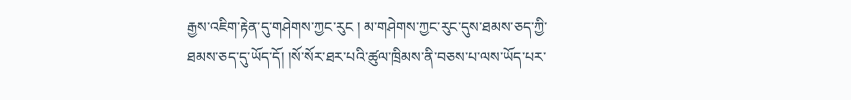རྒྱས་འཇིག་རྟེན་དུ་གཤེགས་ཀྱང་རུང ། མ་གཤེགས་ཀྱང་རུང་དུས་ཐམས་ཅད་ཀྱི་ཐམས་ཅད་དུ་ཡོད་དོ། །སོ་སོར་ཐར་པའི་ཚུལ་ཁྲིམས་ནི་བཅས་པ་ལས་ཡོད་པར་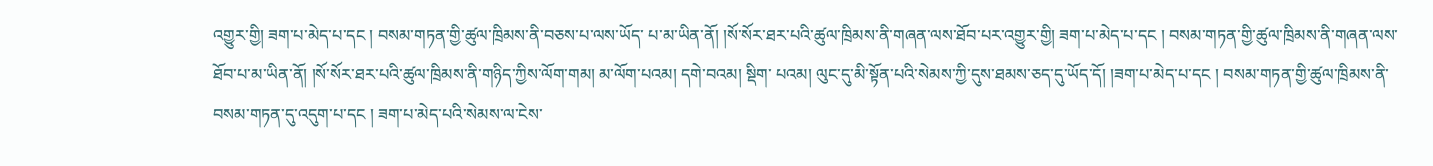འགྱུར་གྱི། ཟག་པ་མེད་པ་དང ། བསམ་གཏན་གྱི་ཚུལ་ཁྲིམས་ནི་བཅས་པ་ལས་ཡོད་ པ་མ་ཡིན་ནོ། །སོ་སོར་ཐར་པའི་ཚུལ་ཁྲིམས་ནི་གཞན་ལས་ཐོབ་པར་འགྱུར་གྱི། ཟག་པ་མེད་པ་དང ། བསམ་གཏན་གྱི་ཚུལ་ཁྲིམས་ནི་གཞན་ལས་ཐོབ་པ་མ་ཡིན་ནོ། །སོ་སོར་ཐར་པའི་ཚུལ་ཁྲིམས་ནི་གཉིད་ཀྱིས་ལོག་གམ། མ་ལོག་པའམ། དགེ་བའམ། སྡིག་ པའམ། ལུང་དུ་མི་སྟོན་པའི་སེམས་ཀྱི་དུས་ཐམས་ཅད་དུ་ཡོད་དོ། །ཟག་པ་མེད་པ་དང ། བསམ་གཏན་གྱི་ཚུལ་ཁྲིམས་ནི་བསམ་གཏན་དུ་འདུག་པ་དང ། ཟག་པ་མེད་པའི་སེམས་ལ་ངེས་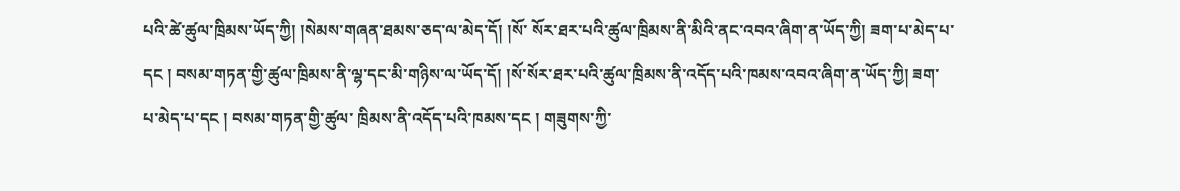པའི་ཚེ་ཚུལ་ཁྲིམས་ཡོད་ཀྱི། །སེམས་གཞན་ཐམས་ཅད་ལ་མེད་དོ། །སོ་ སོར་ཐར་པའི་ཚུལ་ཁྲིམས་ནི་མིའི་ནང་འབའ་ཞིག་ན་ཡོད་ཀྱི། ཟག་པ་མེད་པ་དང ། བསམ་གཏན་གྱི་ཚུལ་ཁྲིམས་ནི་ལྷ་དང་མི་གཉིས་ལ་ཡོད་དོ། །སོ་སོར་ཐར་པའི་ཚུལ་ཁྲིམས་ནི་འདོད་པའི་ཁམས་འབའ་ཞིག་ན་ཡོད་ཀྱི། ཟག་པ་མེད་པ་དང ། བསམ་གཏན་གྱི་ཚུལ་ ཁྲིམས་ནི་འདོད་པའི་ཁམས་དང ། གཟུགས་ཀྱི་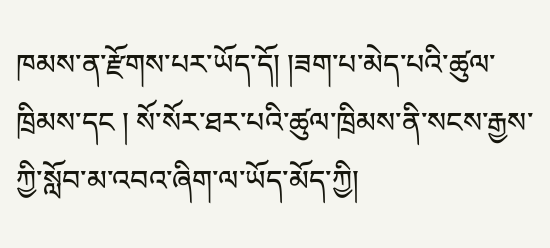ཁམས་ན་རྫོགས་པར་ཡོད་དོ། །ཟག་པ་མེད་པའི་ཚུལ་ཁྲིམས་དང ། སོ་སོར་ཐར་པའི་ཚུལ་ཁྲིམས་ནི་སངས་རྒྱས་ཀྱི་སློབ་མ་འབའ་ཞིག་ལ་ཡོད་མོད་ཀྱི།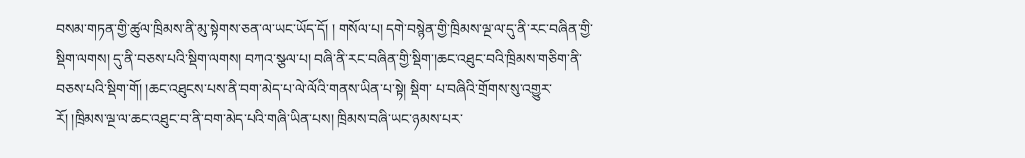བསམ་གཏན་གྱི་ཚུལ་ཁྲིམས་ནི་མུ་སྟེགས་ཅན་ལ་ཡང་ཡོད་དོ། ། གསོལ་པ། དགེ་བསྙེན་གྱི་ཁྲིམས་ལྔ་ལ་དུ་ནི་རང་བཞིན་གྱི་སྡིག་ལགས། དུ་ནི་བཅས་པའི་སྡིག་ལགས། བཀའ་སྩལ་པ། བཞི་ནི་རང་བཞིན་གྱི་སྡིག་།ཆང་འཐུང་བའི་ཁྲིམས་གཅིག་ནི་བཅས་པའི་སྡིག་གོ། །ཆང་འཐུངས་པས་ནི་བག་མེད་པ་ལེ་ལོའི་གནས་ཡིན་པ་སྟེ། སྡིག་ པ་བཞིའི་གྲོགས་སུ་འགྱུར་རོ། །ཁྲིམས་ལྔ་ལ་ཆང་འཐུང་བ་ནི་བག་མེད་པའི་གཞི་ཡིན་པས། ཁྲིམས་བཞི་ཡང་ཉམས་པར་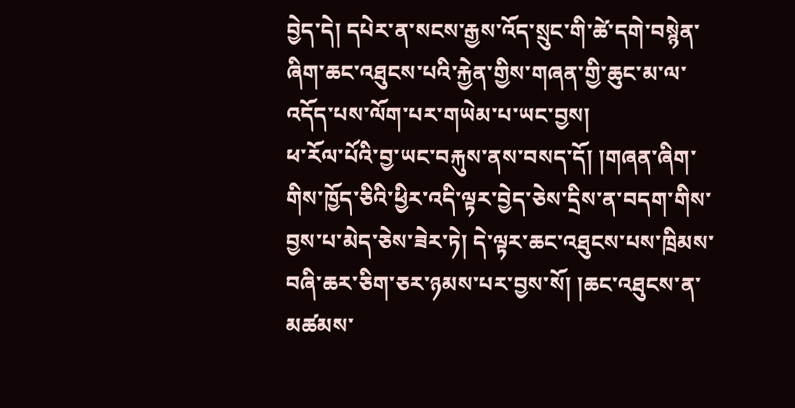བྱེད་དེ། དཔེར་ན་སངས་རྒྱས་འོད་སྲུང་གི་ཚེ་དགེ་བསྙེན་ཞིག་ཆང་འཐུངས་པའི་རྐྱེན་གྱིས་གཞན་གྱི་ཆུང་མ་ལ་འདོད་པས་ལོག་པར་གཡེམ་པ་ཡང་བྱས།
ཕ་རོལ་པོའི་བྱ་ཡང་བརྐུས་ནས་བསད་དོ། །གཞན་ཞིག་གིས་ཁྱོད་ཅིའི་ཕྱིར་འདི་ལྟར་བྱེད་ཅེས་དྲིས་ན་བདག་གིས་བྱས་པ་མེད་ཅེས་ཟེར་ཏེ། དེ་ལྟར་ཆང་འཐུངས་པས་ཁྲིམས་བཞི་ཆར་ཅིག་ཅར་ཉམས་པར་བྱས་སོ། །ཆང་འཐུངས་ན་མཚམས་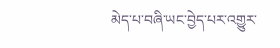མེད་པ་བཞི་ཡང་བྱེད་པར་འགྱུར་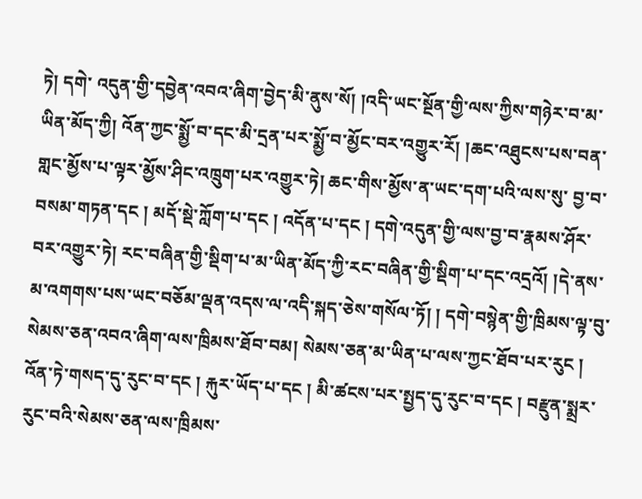ཏེ། དགེ་ འདུན་གྱི་དབྱེན་འབའ་ཞིག་བྱེད་མི་ནུས་སོ། །འདི་ཡང་སྔོན་གྱི་ལས་ཀྱིས་གཉེར་བ་མ་ཡིན་མོད་ཀྱི། འོན་ཀྱང་སྨྱོ་བ་དང་མི་དྲན་པར་སྨྱོ་བ་མྱོང་བར་འགྱུར་རོ། །ཆང་འཐུངས་པས་བན་གླང་མྱོས་པ་ལྟར་མྱོས་ཤིང་འཁྲུག་པར་འགྱུར་ཏེ། ཆང་གིས་མྱོས་ན་ཡང་དག་པའི་ལས་སུ་ བྱ་བ་བསམ་གཏན་དང ། མདོ་སྡེ་ཀློག་པ་དང ། འདོན་པ་དང ། དགེ་འདུན་གྱི་ལས་བྱ་བ་རྣམས་ཤོར་བར་འགྱུར་ཏེ། རང་བཞིན་གྱི་སྡིག་པ་མ་ཡིན་མོད་ཀྱི་རང་བཞིན་གྱི་སྡིག་པ་དང་འདྲའོ། །དེ་ནས་མ་འགགས་པས་ཡང་བཅོམ་ལྡན་འདས་ལ་འདི་སྐད་ཅེས་གསོལ་ཏོ། ། དགེ་བསྙེན་གྱི་ཁྲིམས་ལྟ་བུ་སེམས་ཅན་འབའ་ཞིག་ལས་ཁྲིམས་ཐོབ་བམ། སེམས་ཅན་མ་ཡིན་པ་ལས་ཀྱང་ཐོབ་པར་རུང ། འོན་ཏེ་གསད་དུ་རུང་བ་དང ། རྐུར་ཡོད་པ་དང ། མི་ཚངས་པར་སྤྱད་དུ་རུང་བ་དང ། བརྫུན་སྨྲར་རུང་བའི་སེམས་ཅན་ལས་ཁྲིམས་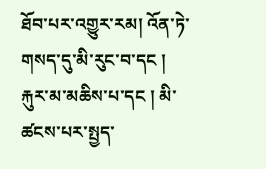ཐོབ་པར་འགྱུར་རམ། འོན་ཏེ་གསད་དུ་མི་རུང་བ་དང ། རྐུར་མ་མཆིས་པ་དང ། མི་ཚངས་པར་སྤྱད་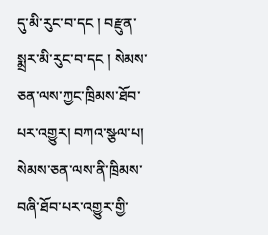དུ་མི་རུང་བ་དང ། བརྫུན་སྨྲར་མི་རུང་བ་དང ། སེམས་ཅན་ལས་ཀྱང་ཁྲིམས་ཐོབ་པར་འགྱུར། བཀའ་སྩལ་པ། སེམས་ཅན་ལས་ནི་ཁྲིམས་བཞི་ཐོབ་པར་འགྱུར་གྱི་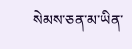སེམས་ཅན་མ་ཡིན་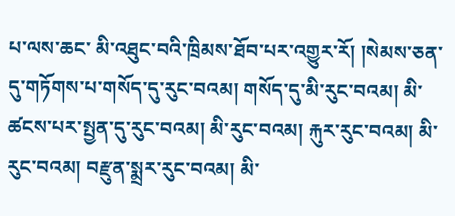པ་ལས་ཆང་ མི་འཐུང་བའི་ཁྲིམས་ཐོབ་པར་འགྱུར་རོ། །སེམས་ཅན་དུ་གཏོགས་པ་གསོད་དུ་རུང་བའམ། གསོད་དུ་མི་རུང་བའམ། མི་ཚངས་པར་སྤྱན་དུ་རུང་བའམ། མི་རུང་བའམ། རྐུར་རུང་བའམ། མི་རུང་བའམ། བརྫུན་སྨྲར་རུང་བའམ། མི་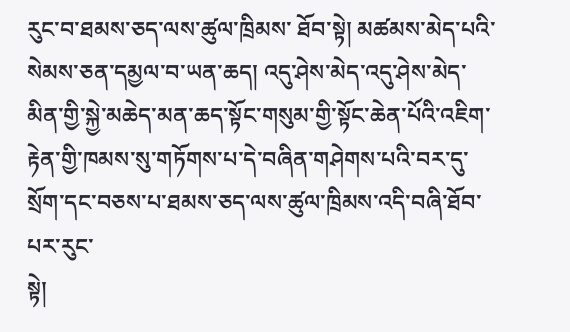རུང་བ་ཐམས་ཅད་ལས་ཚུལ་ཁྲིམས་ ཐོབ་སྟེ། མཚམས་མེད་པའི་སེམས་ཅན་དམྱལ་བ་ཡན་ཆད། འདུ་ཤེས་མེད་འདུ་ཤེས་མེད་མིན་གྱི་སྐྱེ་མཆེད་མན་ཆད་སྟོང་གསུམ་གྱི་སྟོང་ཆེན་པོའི་འཇིག་རྟེན་གྱི་ཁམས་སུ་གཏོགས་པ་དེ་བཞིན་གཤེགས་པའི་བར་དུ་སྲོག་དང་བཅས་པ་ཐམས་ཅད་ལས་ཚུལ་ཁྲིམས་འདི་བཞི་ཐོབ་པར་རུང་
སྟེ།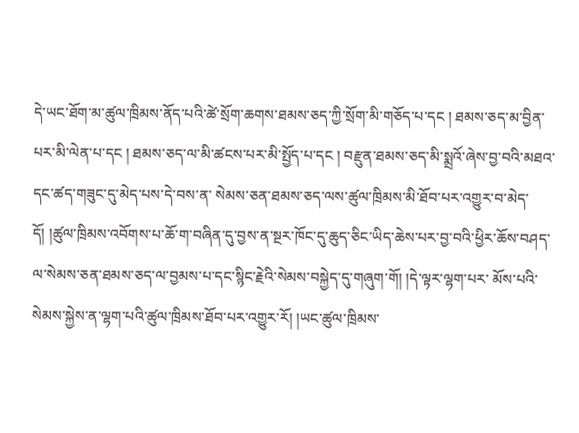དེ་ཡང་ཐོག་མ་ཚུལ་ཁྲིམས་ནོད་པའི་ཚེ་སྲོག་ཆགས་ཐམས་ཅད་ཀྱི་སྲོག་མི་གཅོད་པ་དང ། ཐམས་ཅད་མ་བྱིན་པར་མི་ལེན་པ་དང ། ཐམས་ཅད་ལ་མི་ཚངས་པར་མི་སྤྱོད་པ་དང ། བརྫུན་ཐམས་ཅད་མི་སྨྲའོ་ཞེས་བྱ་བའི་མཐའ་དང་ཚད་གཟུང་དུ་མེད་པས་དེ་བས་ན་ སེམས་ཅན་ཐམས་ཅད་ལས་ཚུལ་ཁྲིམས་མི་ཐོབ་པར་འགྱུར་བ་མེད་དོ། །ཚུལ་ཁྲིམས་འབོགས་པ་ཆོ་ག་བཞིན་དུ་བྱས་ན་སྔར་ཁོང་དུ་ཆུད་ཅིང་ཡིད་ཆེས་པར་བྱ་བའི་ཕྱིར་ཆོས་བཤད་ལ་སེམས་ཅན་ཐམས་ཅད་ལ་བྱམས་པ་དང་སྙིང་རྗེའི་སེམས་བསྐྱེད་དུ་གཞུག་གོ། །དེ་ལྟར་ལྷག་པར་ མོས་པའི་སེམས་སྐྱེས་ན་ལྷག་པའི་ཚུལ་ཁྲིམས་ཐོབ་པར་འགྱུར་རོ། །ཡང་ཚུལ་ཁྲིམས་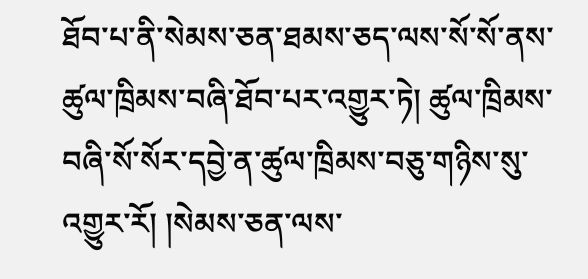ཐོབ་པ་ནི་སེམས་ཅན་ཐམས་ཅད་ལས་སོ་སོ་ནས་ཚུལ་ཁྲིམས་བཞི་ཐོབ་པར་འགྱུར་ཏེ། ཚུལ་ཁྲིམས་བཞི་སོ་སོར་དབྱེ་ན་ཚུལ་ཁྲིམས་བཅུ་གཉིས་སུ་འགྱུར་རོ། །སེམས་ཅན་ལས་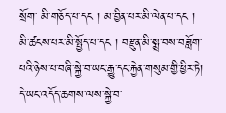སྲོག་ མི་གཅོད་པ་དང ། མ་བྱིན་པར་མི་ལེན་པ་དང ། མི་ཚངས་པར་མི་སྤྱོད་པ་དང ། བརྫུན་མི་སྨྲ་བས་བཟློག་པའི་ཉེས་པ་བཞི་སྐྱེ་བ་ཡང་རྒྱུ་དང་རྐྱེན་གསུམ་གྱི་ཕྱིར་ཏེ། དེ་ཡང་འདོད་ཆགས་ལས་སྐྱེ་བ་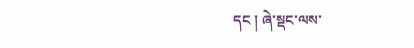དང ། ཞེ་སྡང་ལས་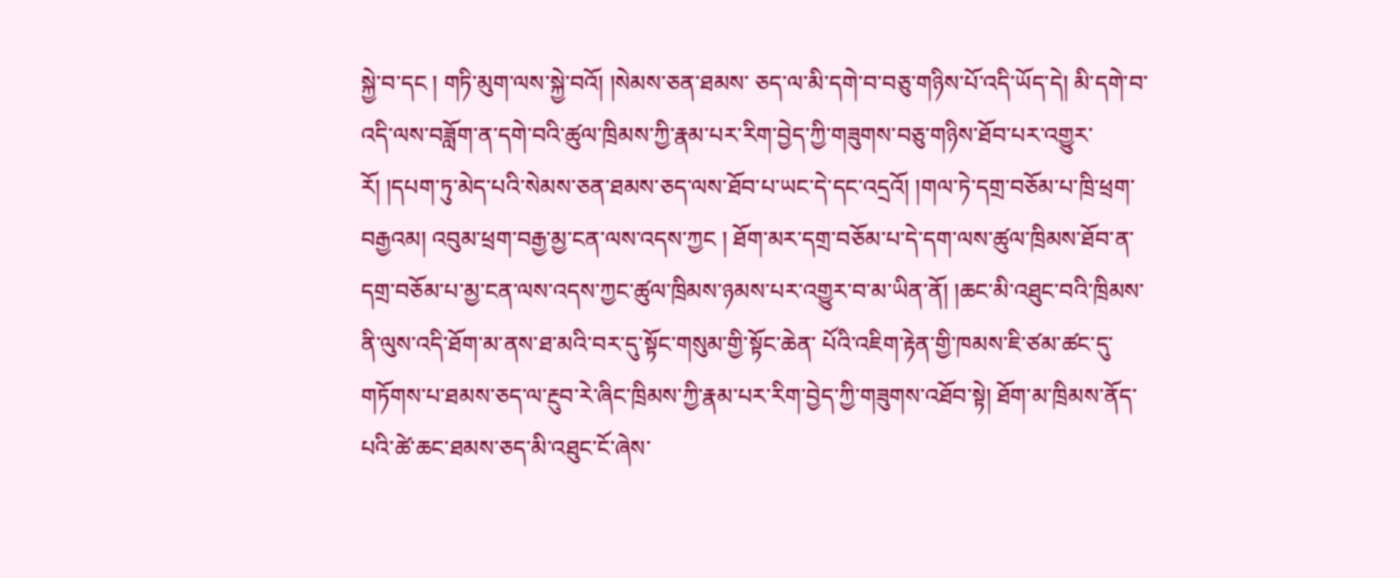སྐྱེ་བ་དང ། གཏི་མུག་ལས་སྐྱེ་བའོ། །སེམས་ཅན་ཐམས་ ཅད་ལ་མི་དགེ་བ་བཅུ་གཉིས་པོ་འདི་ཡོད་དེ། མི་དགེ་བ་འདི་ལས་བཟློག་ན་དགེ་བའི་ཚུལ་ཁྲིམས་ཀྱི་རྣམ་པར་རིག་བྱེད་ཀྱི་གཟུགས་བཅུ་གཉིས་ཐོབ་པར་འགྱུར་རོ། །དཔག་ཏུ་མེད་པའི་སེམས་ཅན་ཐམས་ཅད་ལས་ཐོབ་པ་ཡང་དེ་དང་འདྲའོ། །གལ་ཏེ་དགྲ་བཅོམ་པ་ཁྲི་ཕྲག་བརྒྱའམ། འབུམ་ཕྲག་བརྒྱ་མྱ་ངན་ལས་འདས་ཀྱང ། ཐོག་མར་དགྲ་བཅོམ་པ་དེ་དག་ལས་ཚུལ་ཁྲིམས་ཐོབ་ན་དགྲ་བཅོམ་པ་མྱ་ངན་ལས་འདས་ཀྱང་ཚུལ་ཁྲིམས་ཉམས་པར་འགྱུར་བ་མ་ཡིན་ནོ། །ཆང་མི་འཐུང་བའི་ཁྲིམས་ནི་ལུས་འདི་ཐོག་མ་ནས་ཐ་མའི་བར་དུ་སྟོང་གསུམ་གྱི་སྟོང་ཆེན་ པོའི་འཇིག་རྟེན་གྱི་ཁམས་ཇི་ཙམ་ཚང་དུ་གཏོགས་པ་ཐམས་ཅད་ལ་རྔུབ་རེ་ཞིང་ཁྲིམས་ཀྱི་རྣམ་པར་རིག་བྱེད་ཀྱི་གཟུགས་འཐོབ་སྟེ། ཐོག་མ་ཁྲིམས་ནོད་པའི་ཚེ་ཆང་ཐམས་ཅད་མི་འཐུང་ངོ་ཞེས་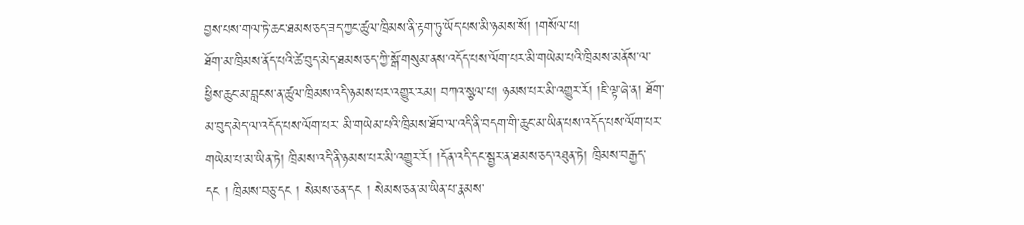བྱས་པས་གལ་ཏེ་ཆང་ཐམས་ཅད་ཟད་ཀྱང་ཚུལ་ཁྲིམས་ནི་རྟག་ཏུ་ཡོད་པས་མི་ཉམས་སོ། །གསོལ་པ།
ཐོག་མ་ཁྲིམས་ནོད་པའི་ཚེ་བུད་མེད་ཐམས་ཅད་ཀྱི་སྒོ་གསུམ་ནས་འདོད་པས་ལོག་པར་མི་གཡེམ་པའི་ཁྲིམས་མནོས་ལ་ཕྱིས་ཆུང་མ་བླངས་ན་ཚུལ་ཁྲིམས་འདི་ཉམས་པར་འགྱུར་རམ། བཀའ་སྩལ་པ། ཉམས་པར་མི་འགྱུར་རོ། །ཇི་ལྟ་ཞེ་ན། ཐོག་མ་བུད་མེད་ལ་འདོད་པས་ལོག་པར་ མི་གཡེམ་པའི་ཁྲིམས་ཐོབ་ལ་འདི་ནི་བདག་གི་ཆུང་མ་ཡིན་པས་འདོད་པས་ལོག་པར་གཡེམ་པ་མ་ཡིན་ཏེ། ཁྲིམས་འདི་ནི་ཉམས་པར་མི་འགྱུར་རོ། །དོན་འདི་དང་སྦྱར་ན་ཐམས་ཅད་འཐུན་ཏེ། ཁྲིམས་བརྒྱད་དང ། ཁྲིམས་བཅུ་དང ། སེམས་ཅན་དང ། སེམས་ཅན་མ་ཡིན་པ་རྣམས་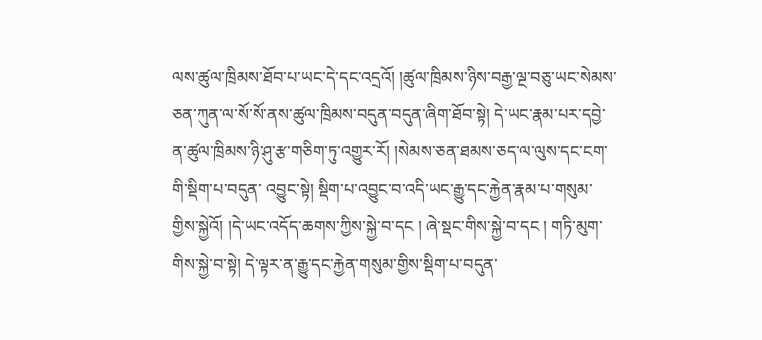ལས་ཚུལ་ཁྲིམས་ཐོབ་པ་ཡང་དེ་དང་འདྲའོ། །ཚུལ་ཁྲིམས་ཉིས་བརྒྱ་ལྔ་བཅུ་ཡང་སེམས་ཅན་ཀུན་ལ་སོ་སོ་ནས་ཚུལ་ཁྲིམས་བདུན་བདུན་ཞིག་ཐོབ་སྟེ། དེ་ཡང་རྣམ་པར་དབྱེ་ན་ཚུལ་ཁྲིམས་ཉི་ཤུ་རྩ་གཅིག་ཏུ་འགྱུར་རོ། །སེམས་ཅན་ཐམས་ཅད་ལ་ལུས་དང་ངག་གི་སྡིག་པ་བདུན་ འབྱུང་སྟེ། སྡིག་པ་འབྱུང་བ་འདི་ཡང་རྒྱུ་དང་རྐྱེན་རྣམ་པ་གསུམ་གྱིས་སྐྱེའོ། །དེ་ཡང་འདོད་ཆགས་ཀྱིས་སྐྱེ་བ་དང ། ཞེ་སྡང་གིས་སྐྱེ་བ་དང ། གཏི་མུག་གིས་སྐྱེ་བ་སྟེ། དེ་ལྟར་ན་རྒྱུ་དང་རྐྱེན་གསུམ་གྱིས་སྡིག་པ་བདུན་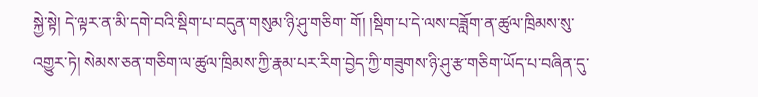སྐྱེ་སྟེ། དེ་ལྟར་ན་མི་དགེ་བའི་སྡིག་པ་བདུན་གསུམ་ཉི་ཤུ་གཅིག་ གོ། །སྡིག་པ་དེ་ལས་བཟློག་ན་ཚུལ་ཁྲིམས་སུ་འགྱུར་ཏེ། སེམས་ཅན་གཅིག་ལ་ཚུལ་ཁྲིམས་ཀྱི་རྣམ་པར་རིག་བྱེད་ཀྱི་གཟུགས་ཉི་ཤུ་རྩ་གཅིག་ཡོད་པ་བཞིན་དུ་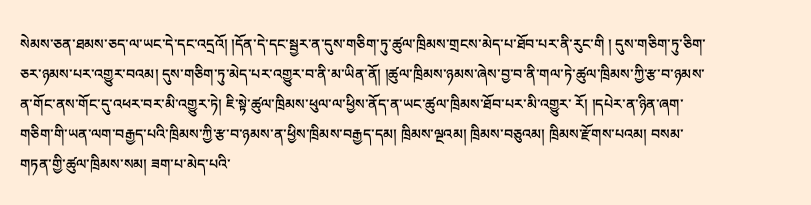སེམས་ཅན་ཐམས་ཅད་ལ་ཡང་དེ་དང་འདྲའོ། །དོན་དེ་དང་སྦྱར་ན་དུས་གཅིག་ཏུ་ཚུལ་ཁྲིམས་གྲངས་མེད་པ་ཐོབ་པར་ནི་རུང་གི ། དུས་གཅིག་ཏུ་ཅིག་ཅར་ཉམས་པར་འགྱུར་བའམ། དུས་གཅིག་ཏུ་མེད་པར་འགྱུར་བ་ནི་མ་ཡིན་ནོ། །ཚུལ་ཁྲིམས་ཉམས་ཞེས་བྱ་བ་ནི་གལ་ཏེ་ཚུལ་ཁྲིམས་ཀྱི་རྩ་བ་ཉམས་ན་གོང་ནས་གོང་དུ་འཕར་བར་མི་འགྱུར་ཏེ། ཇི་སྟེ་ཚུལ་ཁྲིམས་ཕུལ་ལ་ཕྱིས་ནོད་ན་ཡང་ཚུལ་ཁྲིམས་ཐོབ་པར་མི་འགྱུར་ རོ། །དཔེར་ན་ཉིན་ཞག་གཅིག་གི་ཡན་ལག་བརྒྱད་པའི་ཁྲིམས་ཀྱི་རྩ་བ་ཉམས་ན་ཕྱིས་ཁྲིམས་བརྒྱད་དམ། ཁྲིམས་ལྔའམ། ཁྲིམས་བཅུའམ། ཁྲིམས་རྫོགས་པའམ། བསམ་གཏན་གྱི་ཚུལ་ཁྲིམས་སམ། ཟག་པ་མེད་པའི་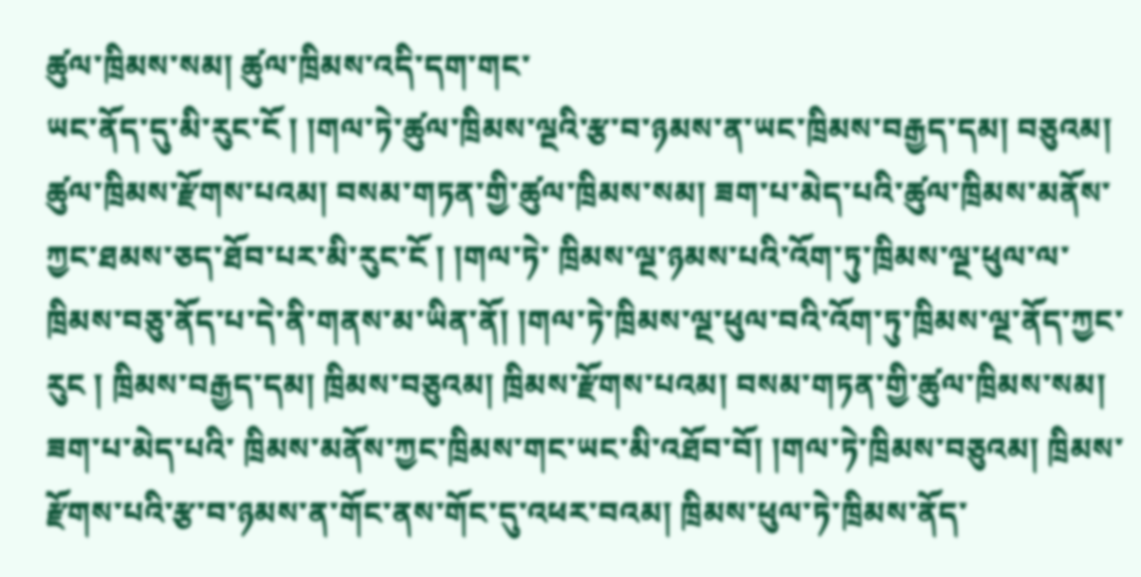ཚུལ་ཁྲིམས་སམ། ཚུལ་ཁྲིམས་འདི་དག་གང་
ཡང་ནོད་དུ་མི་རུང་ངོ ། །གལ་ཏེ་ཚུལ་ཁྲིམས་ལྔའི་རྩ་བ་ཉམས་ན་ཡང་ཁྲིམས་བརྒྱད་དམ། བཅུའམ། ཚུལ་ཁྲིམས་རྫོགས་པའམ། བསམ་གཏན་གྱི་ཚུལ་ཁྲིམས་སམ། ཟག་པ་མེད་པའི་ཚུལ་ཁྲིམས་མནོས་ཀྱང་ཐམས་ཅད་ཐོབ་པར་མི་རུང་ངོ ། །གལ་ཏེ་ ཁྲིམས་ལྔ་ཉམས་པའི་འོག་ཏུ་ཁྲིམས་ལྔ་ཕུལ་ལ་ཁྲིམས་བཅུ་ནོད་པ་དེ་ནི་གནས་མ་ཡིན་ནོ། །གལ་ཏེ་ཁྲིམས་ལྔ་ཕུལ་བའི་འོག་ཏུ་ཁྲིམས་ལྔ་ནོད་ཀྱང་རུང ། ཁྲིམས་བརྒྱད་དམ། ཁྲིམས་བཅུའམ། ཁྲིམས་རྫོགས་པའམ། བསམ་གཏན་གྱི་ཚུལ་ཁྲིམས་སམ། ཟག་པ་མེད་པའི་ ཁྲིམས་མནོས་ཀྱང་ཁྲིམས་གང་ཡང་མི་འཐོབ་བོ། །གལ་ཏེ་ཁྲིམས་བཅུའམ། ཁྲིམས་རྫོགས་པའི་རྩ་བ་ཉམས་ན་གོང་ནས་གོང་དུ་འཕར་བའམ། ཁྲིམས་ཕུལ་ཏེ་ཁྲིམས་ནོད་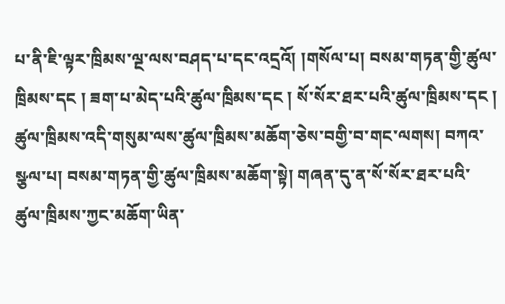པ་ནི་ཇི་ལྟར་ཁྲིམས་ལྔ་ལས་བཤད་པ་དང་འདྲའོ། །གསོལ་པ། བསམ་གཏན་གྱི་ཚུལ་ཁྲིམས་དང ། ཟག་པ་མེད་པའི་ཚུལ་ཁྲིམས་དང ། སོ་སོར་ཐར་པའི་ཚུལ་ཁྲིམས་དང ། ཚུལ་ཁྲིམས་འདི་གསུམ་ལས་ཚུལ་ཁྲིམས་མཆོག་ཅེས་བགྱི་བ་གང་ལགས། བཀའ་སྩལ་པ། བསམ་གཏན་གྱི་ཚུལ་ཁྲིམས་མཆོག་སྟེ། གཞན་དུ་ན་སོ་སོར་ཐར་པའི་ཚུལ་ཁྲིམས་ཀྱང་མཆོག་ཡིན་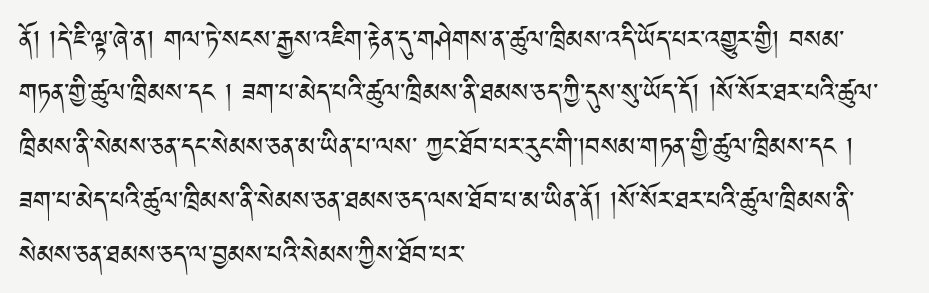ནོ། །དེ་ཇི་ལྟ་ཞེ་ན། གལ་ཏེ་སངས་རྒྱས་འཇིག་རྟེན་དུ་གཤེགས་ན་ཚུལ་ཁྲིམས་འདི་ཡོད་པར་འགྱུར་གྱི། བསམ་གཏན་གྱི་ཚུལ་ཁྲིམས་དང ། ཟག་པ་མེད་པའི་ཚུལ་ཁྲིམས་ནི་ཐམས་ཅད་ཀྱི་དུས་སུ་ཡོད་དོ། །སོ་སོར་ཐར་པའི་ཚུལ་ཁྲིམས་ནི་སེམས་ཅན་དང་སེམས་ཅན་མ་ཡིན་པ་ལས་ ཀྱང་ཐོབ་པར་རུང་གི་།བསམ་གཏན་གྱི་ཚུལ་ཁྲིམས་དང ། ཟག་པ་མེད་པའི་ཚུལ་ཁྲིམས་ནི་སེམས་ཅན་ཐམས་ཅད་ལས་ཐོབ་པ་མ་ཡིན་ནོ། །སོ་སོར་ཐར་པའི་ཚུལ་ཁྲིམས་ནི་སེམས་ཅན་ཐམས་ཅད་ལ་བྱམས་པའི་སེམས་ཀྱིས་ཐོབ་པར་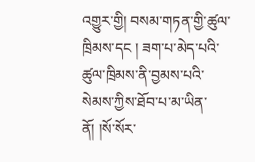འགྱུར་གྱི། བསམ་གཏན་གྱི་ཚུལ་ཁྲིམས་དང ། ཟག་པ་མེད་པའི་ཚུལ་ཁྲིམས་ནི་བྱམས་པའི་སེམས་ཀྱིས་ཐོབ་པ་མ་ཡིན་ནོ། །སོ་སོར་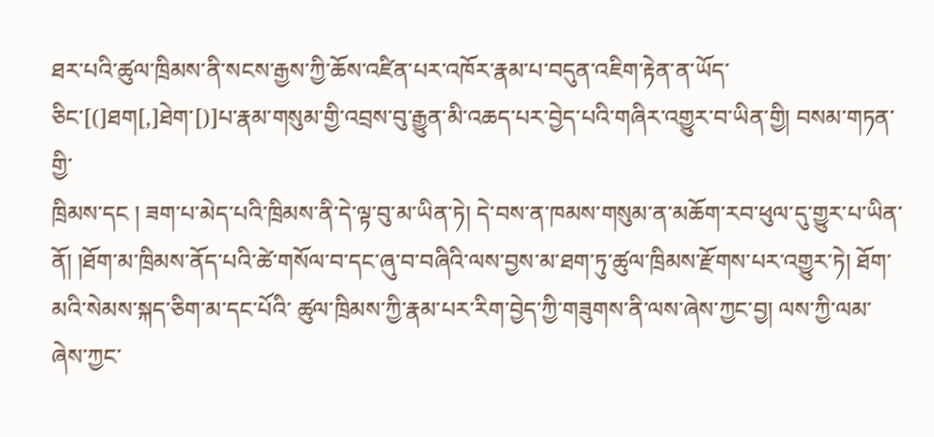ཐར་པའི་ཚུལ་ཁྲིམས་ནི་སངས་རྒྱས་ཀྱི་ཆོས་འཛིན་པར་འཁོར་རྣམ་པ་བདུན་འཇིག་རྟེན་ན་ཡོད་ཅིང་[(]ཐག[,]ཐེག་[)]པ་རྣམ་གསུམ་གྱི་འབྲས་བུ་རྒྱུན་མི་འཆད་པར་བྱེད་པའི་གཞིར་འགྱུར་བ་ཡིན་གྱི། བསམ་གཏན་གྱི་
ཁྲིམས་དང ། ཟག་པ་མེད་པའི་ཁྲིམས་ནི་དེ་ལྟ་བུ་མ་ཡིན་ཏེ། དེ་བས་ན་ཁམས་གསུམ་ན་མཆོག་རབ་ཕུལ་དུ་གྱུར་པ་ཡིན་ནོ། །ཐོག་མ་ཁྲིམས་ནོད་པའི་ཚེ་གསོལ་བ་དང་ཞུ་བ་བཞིའི་ལས་བྱས་མ་ཐག་ཏུ་ཚུལ་ཁྲིམས་རྫོགས་པར་འགྱུར་ཏེ། ཐོག་མའི་སེམས་སྐད་ཅིག་མ་དང་པོའི་ ཚུལ་ཁྲིམས་ཀྱི་རྣམ་པར་རིག་བྱེད་ཀྱི་གཟུགས་ནི་ལས་ཞེས་ཀྱང་བྱ། ལས་ཀྱི་ལམ་ཞེས་ཀྱང་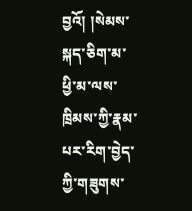བྱའོ། །སེམས་སྐད་ཅིག་མ་ཕྱི་མ་ལས་ཁྲིམས་ཀྱི་རྣམ་པར་རིག་བྱེད་ཀྱི་གཟུགས་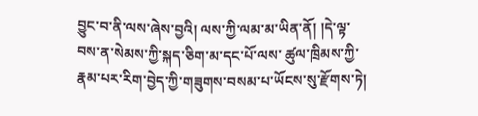བྱུང་བ་ནི་ལས་ཞེས་བྱའི། ལས་ཀྱི་ལམ་མ་ཡིན་ནོ། །དེ་ལྟ་བས་ན་སེམས་ཀྱི་སྐད་ཅིག་མ་དང་པོ་ལས་ ཚུལ་ཁྲིམས་ཀྱི་རྣམ་པར་རིག་བྱེད་ཀྱི་གཟུགས་བསམ་པ་ཡོངས་སུ་རྫོགས་ཏེ།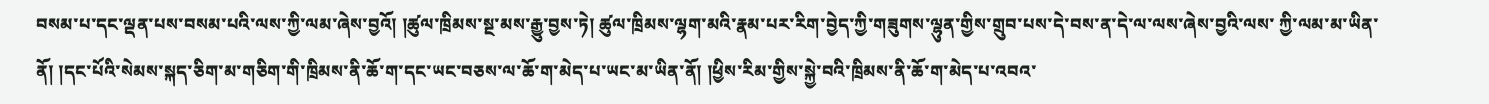བསམ་པ་དང་ལྡན་པས་བསམ་པའི་ལས་ཀྱི་ལམ་ཞེས་བྱའོ། །ཚུལ་ཁྲིམས་སྔ་མས་རྒྱུ་བྱས་ཏེ། ཚུལ་ཁྲིམས་ལྷག་མའི་རྣམ་པར་རིག་བྱེད་ཀྱི་གཟུགས་ལྷུན་གྱིས་གྲུབ་པས་དེ་བས་ན་དེ་ལ་ལས་ཞེས་བྱའི་ལས་ ཀྱི་ལམ་མ་ཡིན་ནོ། །དང་པོའི་སེམས་སྐད་ཅིག་མ་གཅིག་གི་ཁྲིམས་ནི་ཆོ་ག་དང་ཡང་བཅས་ལ་ཆོ་ག་མེད་པ་ཡང་མ་ཡིན་ནོ། །ཕྱིས་རིམ་གྱིས་སྐྱེ་བའི་ཁྲིམས་ནི་ཆོ་ག་མེད་པ་འབའ་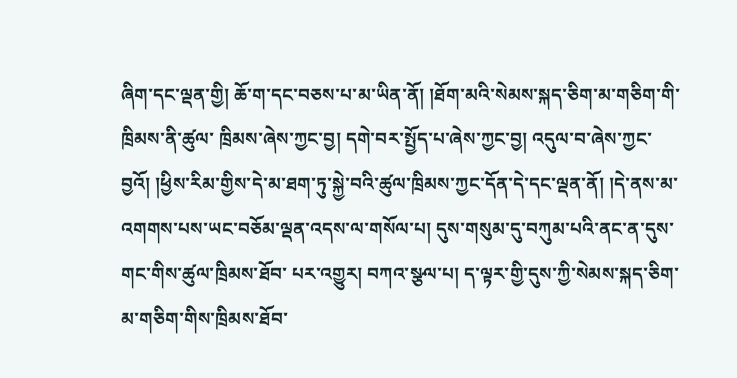ཞིག་དང་ལྡན་གྱི། ཆོ་ག་དང་བཅས་པ་མ་ཡིན་ནོ། །ཐོག་མའི་སེམས་སྐད་ཅིག་མ་གཅིག་གི་ཁྲིམས་ནི་ཚུལ་ ཁྲིམས་ཞེས་ཀྱང་བྱ། དགེ་བར་སྤྱོད་པ་ཞེས་ཀྱང་བྱ། འདུལ་བ་ཞེས་ཀྱང་བྱའོ། །ཕྱིས་རིམ་གྱིས་དེ་མ་ཐག་ཏུ་སྐྱེ་བའི་ཚུལ་ཁྲིམས་ཀྱང་དོན་དེ་དང་ལྡན་ནོ། །དེ་ནས་མ་འགགས་པས་ཡང་བཅོམ་ལྡན་འདས་ལ་གསོལ་པ། དུས་གསུམ་དུ་བཀུམ་པའི་ནང་ན་དུས་གང་གིས་ཚུལ་ཁྲིམས་ཐོབ་ པར་འགྱུར། བཀའ་སྩལ་པ། ད་ལྟར་གྱི་དུས་ཀྱི་སེམས་སྐད་ཅིག་མ་གཅིག་གིས་ཁྲིམས་ཐོབ་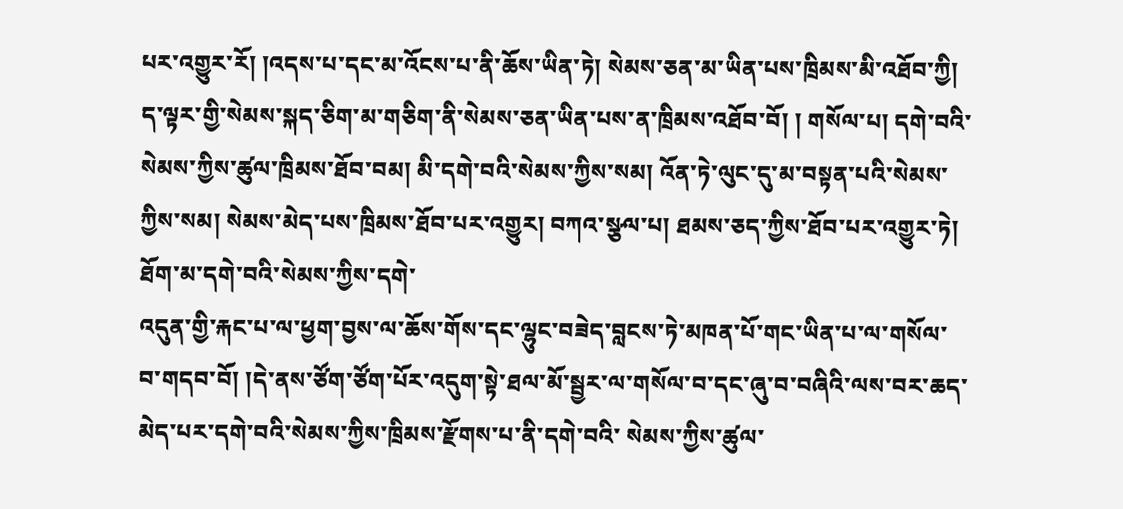པར་འགྱུར་རོ། །འདས་པ་དང་མ་འོངས་པ་ནི་ཆོས་ཡིན་ཏེ། སེམས་ཅན་མ་ཡིན་པས་ཁྲིམས་མི་འཐོབ་ཀྱི། ད་ལྟར་གྱི་སེམས་སྐད་ཅིག་མ་གཅིག་ནི་སེམས་ཅན་ཡིན་པས་ན་ཁྲིམས་འཐོབ་བོ། ། གསོལ་པ། དགེ་བའི་སེམས་ཀྱིས་ཚུལ་ཁྲིམས་ཐོབ་བམ། མི་དགེ་བའི་སེམས་ཀྱིས་སམ། འོན་ཏེ་ལུང་དུ་མ་བསྟན་པའི་སེམས་ཀྱིས་སམ། སེམས་མེད་པས་ཁྲིམས་ཐོབ་པར་འགྱུར། བཀའ་སྩལ་པ། ཐམས་ཅད་ཀྱིས་ཐོབ་པར་འགྱུར་ཏེ། ཐོག་མ་དགེ་བའི་སེམས་ཀྱིས་དགེ་
འདུན་གྱི་རྐང་པ་ལ་ཕྱག་བྱས་ལ་ཆོས་གོས་དང་ལྷུང་བཟེད་བླངས་ཏེ་མཁན་པོ་གང་ཡིན་པ་ལ་གསོལ་བ་གདབ་བོ། །དེ་ནས་ཙོག་ཙོག་པོར་འདུག་སྟེ་ཐལ་མོ་སྦྱར་ལ་གསོལ་བ་དང་ཞུ་བ་བཞིའི་ལས་བར་ཆད་མེད་པར་དགེ་བའི་སེམས་ཀྱིས་ཁྲིམས་རྫོགས་པ་ནི་དགེ་བའི་ སེམས་ཀྱིས་ཚུལ་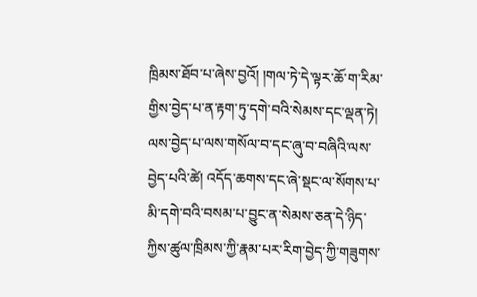ཁྲིམས་ཐོབ་པ་ཞེས་བྱའོ། །གལ་ཏེ་དེ་ལྟར་ཆོ་ག་རིམ་གྱིས་བྱེད་པ་ན་རྟག་ཏུ་དགེ་བའི་སེམས་དང་ལྡན་ཏེ། ལས་བྱེད་པ་ལས་གསོལ་བ་དང་ཞུ་བ་བཞིའི་ལས་བྱེད་པའི་ཚེ། འདོད་ཆགས་དང་ཞེ་སྡང་ལ་སོགས་པ་མི་དགེ་བའི་བསམ་པ་བྱུང་ན་སེམས་ཅན་དེ་ཉིད་ ཀྱིས་ཚུལ་ཁྲིམས་ཀྱི་རྣམ་པར་རིག་བྱེད་ཀྱི་གཟུགས་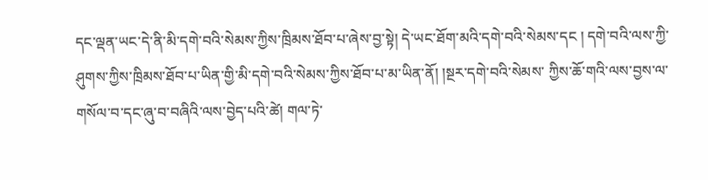དང་ལྡན་ཡང་དེ་ནི་མི་དགེ་བའི་སེམས་ཀྱིས་ཁྲིམས་ཐོབ་པ་ཞེས་བྱ་སྟེ། དེ་ཡང་ཐོག་མའི་དགེ་བའི་སེམས་དང ། དགེ་བའི་ལས་ཀྱི་ཤུགས་ཀྱིས་ཁྲིམས་ཐོབ་པ་ཡིན་གྱི་མི་དགེ་བའི་སེམས་ཀྱིས་ཐོབ་པ་མ་ཡིན་ནོ། །སྔར་དགེ་བའི་སེམས་ ཀྱིས་ཆོ་གའི་ལས་བྱས་ལ་གསོལ་བ་དང་ཞུ་བ་བཞིའི་ལས་བྱེད་པའི་ཚེ། གལ་ཏེ་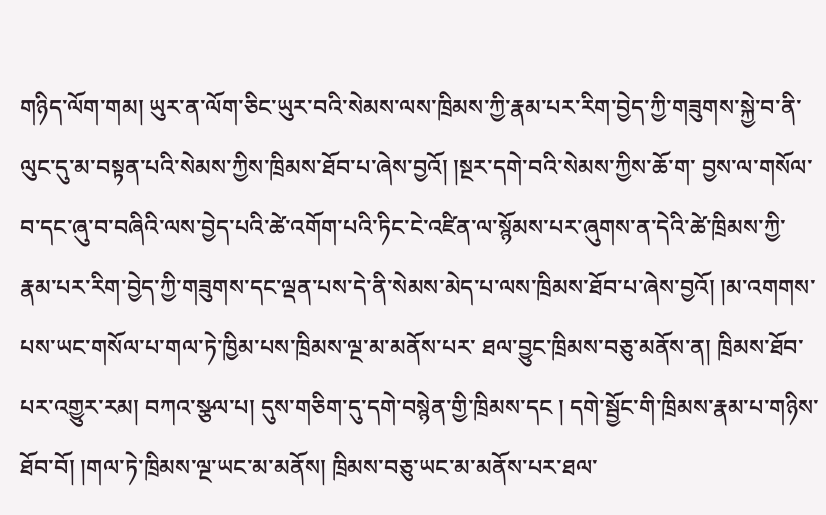གཉིད་ལོག་གམ། ཡུར་ན་ལོག་ཅིང་ཡུར་བའི་སེམས་ལས་ཁྲིམས་ཀྱི་རྣམ་པར་རིག་བྱེད་ཀྱི་གཟུགས་སྐྱེ་བ་ནི་ལུང་དུ་མ་བསྟན་པའི་སེམས་ཀྱིས་ཁྲིམས་ཐོབ་པ་ཞེས་བྱའོ། །སྔར་དགེ་བའི་སེམས་ཀྱིས་ཆོ་ག་ བྱས་ལ་གསོལ་བ་དང་ཞུ་བ་བཞིའི་ལས་བྱེད་པའི་ཚེ་འགོག་པའི་ཏིང་ངེ་འཛིན་ལ་སྙོམས་པར་ཞུགས་ན་དེའི་ཚེ་ཁྲིམས་ཀྱི་རྣམ་པར་རིག་བྱེད་ཀྱི་གཟུགས་དང་ལྡན་པས་དེ་ནི་སེམས་མེད་པ་ལས་ཁྲིམས་ཐོབ་པ་ཞེས་བྱའོ། །མ་འགགས་པས་ཡང་གསོལ་པ་གལ་ཏེ་ཁྱིམ་པས་ཁྲིམས་ལྔ་མ་མནོས་པར་ ཐལ་བྱུང་ཁྲིམས་བཅུ་མནོས་ན། ཁྲིམས་ཐོབ་པར་འགྱུར་རམ། བཀའ་སྩལ་པ། དུས་གཅིག་དུ་དགེ་བསྙེན་གྱི་ཁྲིམས་དང ། དགེ་སྦྱོང་གི་ཁྲིམས་རྣམ་པ་གཉིས་ཐོབ་བོ། །གལ་ཏེ་ཁྲིམས་ལྔ་ཡང་མ་མནོས། ཁྲིམས་བཅུ་ཡང་མ་མནོས་པར་ཐལ་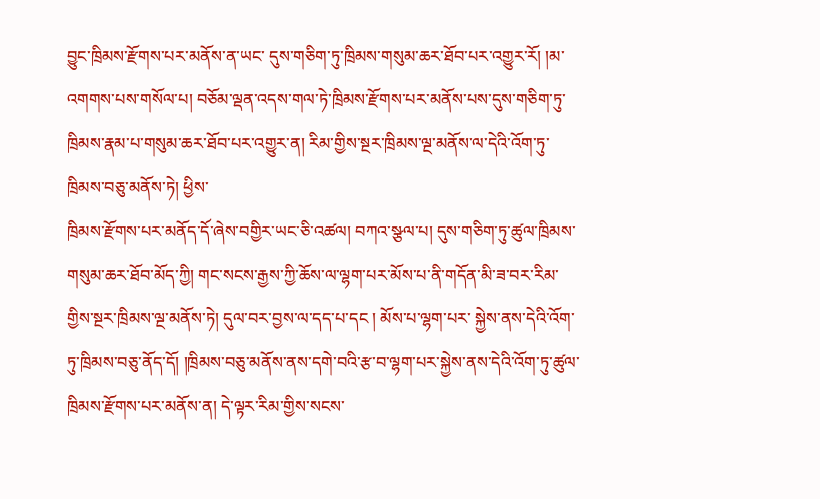བྱུང་ཁྲིམས་རྫོགས་པར་མནོས་ན་ཡང་ དུས་གཅིག་ཏུ་ཁྲིམས་གསུམ་ཆར་ཐོབ་པར་འགྱུར་རོ། །མ་འགགས་པས་གསོལ་པ། བཅོམ་ལྡན་འདས་གལ་ཏེ་ཁྲིམས་རྫོགས་པར་མནོས་པས་དུས་གཅིག་ཏུ་ཁྲིམས་རྣམ་པ་གསུམ་ཆར་ཐོབ་པར་འགྱུར་ན། རིམ་གྱིས་སྔར་ཁྲིམས་ལྔ་མནོས་ལ་དེའི་འོག་ཏུ་ཁྲིམས་བཅུ་མནོས་ཏེ། ཕྱིས་
ཁྲིམས་རྫོགས་པར་མནོད་དོ་ཞེས་བགྱིར་ཡང་ཅི་འཚལ། བཀའ་སྩལ་པ། དུས་གཅིག་ཏུ་ཚུལ་ཁྲིམས་གསུམ་ཆར་ཐོབ་མོད་ཀྱི། གང་སངས་རྒྱས་ཀྱི་ཆོས་ལ་ལྷག་པར་མོས་པ་ནི་གདོན་མི་ཟ་བར་རིམ་གྱིས་སྔར་ཁྲིམས་ལྔ་མནོས་ཏེ། དུལ་བར་བྱས་ལ་དད་པ་དང ། མོས་པ་ལྷག་པར་ སྐྱེས་ནས་དེའི་འོག་ཏུ་ཁྲིམས་བཅུ་ནོད་དོ། །ཁྲིམས་བཅུ་མནོས་ནས་དགེ་བའི་རྩ་བ་ལྷག་པར་སྐྱེས་ནས་དེའི་འོག་ཏུ་ཚུལ་ཁྲིམས་རྫོགས་པར་མནོས་ན། དེ་ལྟར་རིམ་གྱིས་སངས་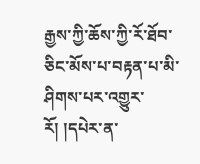རྒྱས་ཀྱི་ཆོས་ཀྱི་རོ་ཐོབ་ཅིང་མོས་པ་བརྟན་པ་མི་ཤིགས་པར་འགྱུར་རོ། །དཔེར་ན་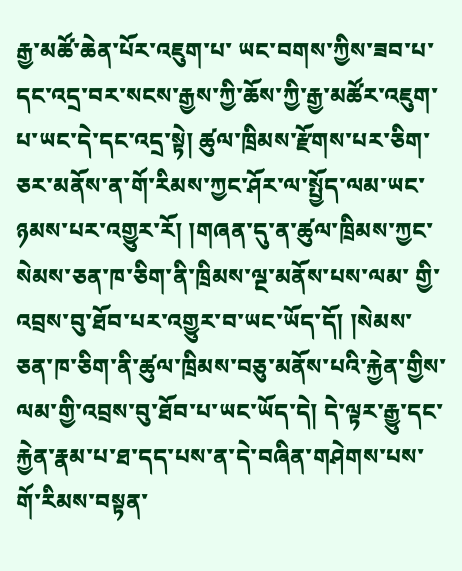རྒྱ་མཚོ་ཆེན་པོར་འཇུག་པ་ ཡང་བགས་ཀྱིས་ཟབ་པ་དང་འདྲ་བར་སངས་རྒྱས་ཀྱི་ཆོས་ཀྱི་རྒྱ་མཚོར་འཇུག་པ་ཡང་དེ་དང་འདྲ་སྟེ། ཚུལ་ཁྲིམས་རྫོགས་པར་ཅིག་ཅར་མནོས་ན་གོ་རིམས་ཀྱང་ཤོར་ལ་སྤྱོད་ལམ་ཡང་ཉམས་པར་འགྱུར་རོ། །གཞན་དུ་ན་ཚུལ་ཁྲིམས་ཀྱང་སེམས་ཅན་ཁ་ཅིག་ནི་ཁྲིམས་ལྔ་མནོས་པས་ལམ་ གྱི་འབྲས་བུ་ཐོབ་པར་འགྱུར་བ་ཡང་ཡོད་དོ། །སེམས་ཅན་ཁ་ཅིག་ནི་ཚུལ་ཁྲིམས་བཅུ་མནོས་པའི་རྐྱེན་གྱིས་ལམ་གྱི་འབྲས་བུ་ཐོབ་པ་ཡང་ཡོད་དེ། དེ་ལྟར་རྒྱུ་དང་རྐྱེན་རྣམ་པ་ཐ་དད་པས་ན་དེ་བཞིན་གཤེགས་པས་གོ་རིམས་བསྟན་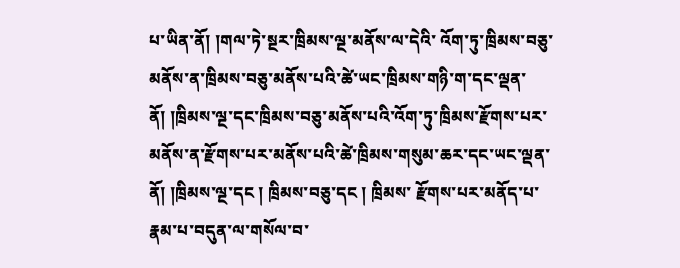པ་ཡིན་ནོ། །གལ་ཏེ་སྔར་ཁྲིམས་ལྔ་མནོས་ལ་དེའི་ འོག་ཏུ་ཁྲིམས་བཅུ་མནོས་ན་ཁྲིམས་བཅུ་མནོས་པའི་ཚེ་ཡང་ཁྲིམས་གཉི་ག་དང་ལྡན་ནོ། །ཁྲིམས་ལྔ་དང་ཁྲིམས་བཅུ་མནོས་པའི་འོག་ཏུ་ཁྲིམས་རྫོགས་པར་མནོས་ན་རྫོགས་པར་མནོས་པའི་ཚེ་ཁྲིམས་གསུམ་ཆར་དང་ཡང་ལྡན་ནོ། །ཁྲིམས་ལྔ་དང ། ཁྲིམས་བཅུ་དང ། ཁྲིམས་ རྫོགས་པར་མནོད་པ་རྣམ་པ་བདུན་ལ་གསོལ་བ་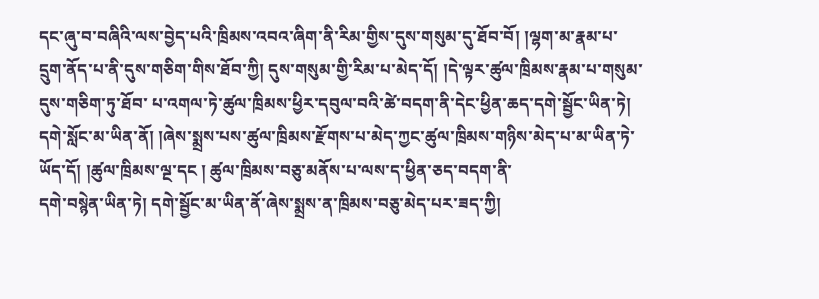དང་ཞུ་བ་བཞིའི་ལས་བྱེད་པའི་ཁྲིམས་འབའ་ཞིག་ནི་རིམ་གྱིས་དུས་གསུམ་དུ་ཐོབ་བོ། །ལྷག་མ་རྣམ་པ་དྲུག་ནོད་པ་ནི་དུས་གཅིག་གིས་ཐོབ་ཀྱི། དུས་གསུམ་གྱི་རིམ་པ་མེད་དོ། །དེ་ལྟར་ཚུལ་ཁྲིམས་རྣམ་པ་གསུམ་དུས་གཅིག་ཏུ་ཐོབ་ པ་འགལ་ཏེ་ཚུལ་ཁྲིམས་ཕྱིར་དབུལ་བའི་ཚེ་བདག་ནི་དེང་ཕྱིན་ཆད་དགེ་སྦྱོང་ཡིན་ཏེ། དགེ་སློང་མ་ཡིན་ནོ། །ཞེས་སྨྲས་པས་ཚུལ་ཁྲིམས་རྫོགས་པ་མེད་ཀྱང་ཚུལ་ཁྲིམས་གཉིས་མེད་པ་མ་ཡིན་ཏེ་ཡོད་དོ། །ཚུལ་ཁྲིམས་ལྔ་དང ། ཚུལ་ཁྲིམས་བཅུ་མནོས་པ་ལས་ད་ཕྱིན་ཅད་བདག་ནི་
དགེ་བསྙེན་ཡིན་ཏེ། དགེ་སྦྱོང་མ་ཡིན་ནོ་ཞེས་སྨྲས་ན་ཁྲིམས་བཅུ་མེད་པར་ཟད་ཀྱི།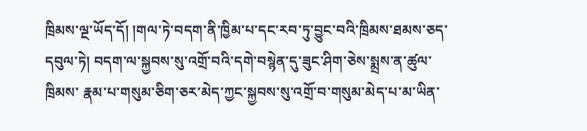ཁྲིམས་ལྔ་ཡོད་དོ། །གལ་ཏེ་བདག་ནི་ཁྱིམ་པ་དང་རབ་ཏུ་བྱུང་བའི་ཁྲིམས་ཐམས་ཅད་དབུལ་ཏེ། བདག་ལ་སྐྱབས་སུ་འགྲོ་བའི་དགེ་བསྙེན་དུ་ཟུང་ཤིག་ཅེས་སྨྲས་ན་ཚུལ་ཁྲིམས་ རྣམ་པ་གསུམ་ཅིག་ཅར་མེད་ཀྱང་སྐྱབས་སུ་འགྲོ་བ་གསུམ་མེད་པ་མ་ཡིན་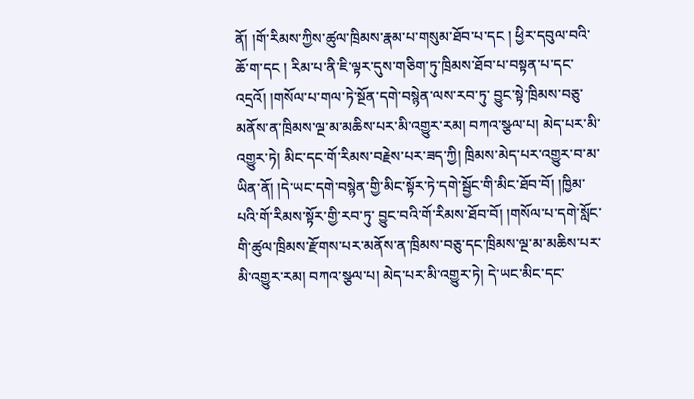ནོ། །གོ་རིམས་ཀྱིས་ཚུལ་ཁྲིམས་རྣམ་པ་གསུམ་ཐོབ་པ་དང ། ཕྱིར་དབུལ་བའི་ཆོ་ག་དང ། རིམ་པ་ནི་ཇི་ལྟར་དུས་གཅིག་ཏུ་ཁྲིམས་ཐོབ་པ་བསྟན་པ་དང་འདྲའོ། །གསོལ་པ་གལ་ཏེ་སྔོན་དགེ་བསྙེན་ལས་རབ་ཏུ་ བྱུང་སྟེ་ཁྲིམས་བཅུ་མནོས་ན་ཁྲིམས་ལྔ་མ་མཆིས་པར་མི་འགྱུར་རམ། བཀའ་སྩལ་པ། མེད་པར་མི་འགྱུར་ཏེ། མིང་དང་གོ་རིམས་བརྗེས་པར་ཟད་ཀྱི། ཁྲིམས་མེད་པར་འགྱུར་བ་མ་ཡིན་ནོ། །དེ་ཡང་དགེ་བསྙེན་གྱི་མིང་སྟོར་ཏེ་དགེ་སྦྱོང་གི་མིང་ཐོབ་བོ། །ཁྱིམ་པའི་གོ་རིམས་སྟོར་གྱི་རབ་ཏུ་ བྱུང་བའི་གོ་རིམས་ཐོབ་བོ། །གསོལ་པ་དགེ་སློང་གི་ཚུལ་ཁྲིམས་རྫོགས་པར་མནོས་ན་ཁྲིམས་བཅུ་དང་ཁྲིམས་ལྔ་མ་མཆིས་པར་མི་འགྱུར་རམ། བཀའ་སྩལ་པ། མེད་པར་མི་འགྱུར་ཏེ། དེ་ཡང་མིང་དང་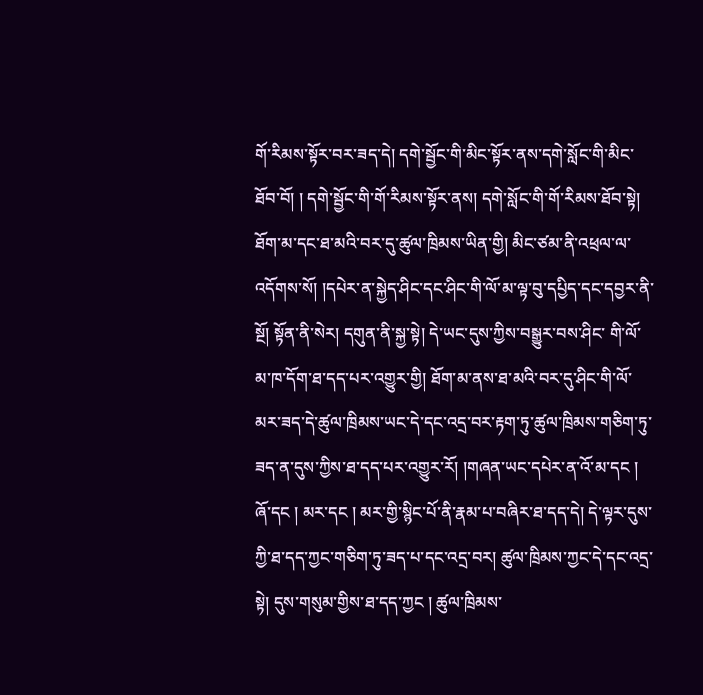གོ་རིམས་སྟོར་བར་ཟད་དེ། དགེ་སྦྱོང་གི་མིང་སྟོར་ནས་དགེ་སློང་གི་མིང་ཐོབ་བོ། ། དགེ་སྦྱོང་གི་གོ་རིམས་སྟོར་ནས། དགེ་སློང་གི་གོ་རིམས་ཐོབ་སྟེ། ཐོག་མ་དང་ཐ་མའི་བར་དུ་ཚུལ་ཁྲིམས་ཡིན་གྱི། མིང་ཙམ་ནི་འཕྲལ་ལ་འདོགས་སོ། །དཔེར་ན་སྐྱེད་ཤིང་དང་ཤིང་གི་ལོ་མ་ལྟ་བུ་དཔྱིད་དང་དབྱར་ནི་སྔོ། སྟོན་ནི་སེར། དགུན་ནི་སྐྱ་སྟེ། དེ་ཡང་དུས་ཀྱིས་བསྒྱུར་བས་ཤིང་ གི་ལོ་མ་ཁ་དོག་ཐ་དད་པར་འགྱུར་གྱི། ཐོག་མ་ནས་ཐ་མའི་བར་དུ་ཤིང་གི་ལོ་མར་ཟད་དེ་ཚུལ་ཁྲིམས་ཡང་དེ་དང་འདྲ་བར་རྟག་ཏུ་ཚུལ་ཁྲིམས་གཅིག་ཏུ་ཟད་ན་དུས་ཀྱིས་ཐ་དད་པར་འགྱུར་རོ། །གཞན་ཡང་དཔེར་ན་འོ་མ་དང ། ཞོ་དང ། མར་དང ། མར་གྱི་སྙིང་པོ་ནི་རྣམ་པ་བཞིར་ཐ་དད་དེ། དེ་ལྟར་དུས་ཀྱི་ཐ་དད་ཀྱང་གཅིག་ཏུ་ཟད་པ་དང་འདྲ་བར། ཚུལ་ཁྲིམས་ཀྱང་དེ་དང་འདྲ་སྟེ། དུས་གསུམ་གྱིས་ཐ་དད་ཀྱང ། ཚུལ་ཁྲིམས་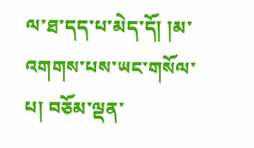ལ་ཐ་དད་པ་མེད་དོ། །མ་འགགས་པས་ཡང་གསོལ་པ། བཅོམ་ལྡན་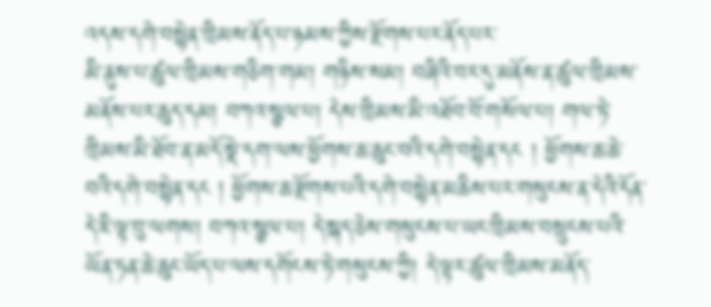འདས་དགེ་བསྙེན་ཁྲིམས་ནོད་པ་ཉམས་ཀྱིས་རྫོགས་པར་ནོད་པར་
མི་ནུས་པ་ཚུལ་ཁྲིམས་གཅིག་གམ། གཉིས་སམ། བཞིའི་བར་དུ་མནོས་ན་ཚུལ་ཁྲིམས་མནོས་པར་ཆུད་དམ། བཀའ་སྩལ་པ། དེས་ཁྲིམས་མི་འཐོབ་བོ་གསོལ་པ། གལ་ཏེ་ཁྲིམས་མི་ཐོབ་ན་མདོ་སྡེ་དག་ལས་ཕྱོགས་ཆ་ཆུང་བའི་དགེ་བསྙེན་དང ། ཕྱོགས་ཆ་ཆེ་ བའི་དགེ་བསྙེན་དང ། ཕྱོགས་ཆ་རྫོགས་པའི་དགེ་བསྙེན་མཆིས་པར་གསུངས་ན་དེའི་དོན་དེ་ཇི་ལྟ་བུ་ལགས། བཀའ་སྩལ་པ། དེ་སྐད་ཅེས་གསུངས་པ་ཡང་ཁྲིམས་བསྲུངས་པའི་ཡོན་ཏན་ཆེ་ཆུང་ཡོད་པ་ལས་དགོངས་ཏེ་གསུངས་ཀྱི། དེ་ལྟར་ཚུལ་ཁྲིམས་མནོད་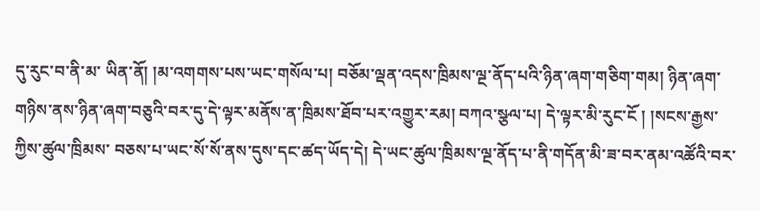དུ་རུང་བ་ནི་མ་ ཡིན་ནོ། །མ་འགགས་པས་ཡང་གསོལ་པ། བཅོམ་ལྡན་འདས་ཁྲིམས་ལྔ་ནོད་པའི་ཉིན་ཞག་གཅིག་གམ། ཉིན་ཞག་གཉིས་ནས་ཉིན་ཞག་བཅུའི་བར་དུ་དེ་ལྟར་མནོས་ན་ཁྲིམས་ཐོབ་པར་འགྱུར་རམ། བཀའ་སྩལ་པ། དེ་ལྟར་མི་རུང་ངོ ། །སངས་རྒྱས་ཀྱིས་ཚུལ་ཁྲིམས་ བཅས་པ་ཡང་སོ་སོ་ནས་དུས་དང་ཚད་ཡོད་དེ། དེ་ཡང་ཚུལ་ཁྲིམས་ལྔ་ནོད་པ་ནི་གདོན་མི་ཟ་བར་ནམ་འཚོའི་བར་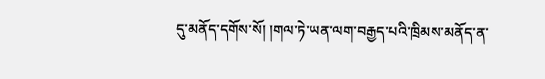དུ་མནོད་དགོས་སོ། །གལ་ཏེ་ཡན་ལག་བརྒྱད་པའི་ཁྲིམས་མནོད་ན་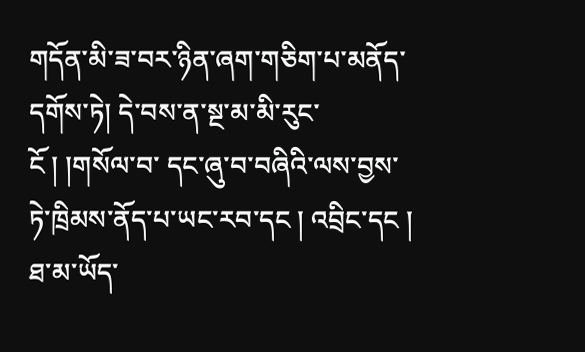གདོན་མི་ཟ་བར་ཉིན་ཞག་གཅིག་པ་མནོད་དགོས་ཏེ། དེ་བས་ན་སྔ་མ་མི་རུང་ངོ ། །གསོལ་བ་ དང་ཞུ་བ་བཞིའི་ལས་བྱས་ཏེ་ཁྲིམས་ནོད་པ་ཡང་རབ་དང ། འབྲིང་དང ། ཐ་མ་ཡོད་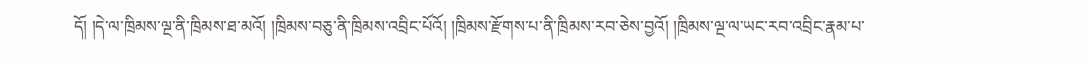དོ། །དེ་ལ་ཁྲིམས་ལྔ་ནི་ཁྲིམས་ཐ་མའོ། །ཁྲིམས་བཅུ་ནི་ཁྲིམས་འབྲིང་པོའོ། །ཁྲིམས་རྫོགས་པ་ནི་ཁྲིམས་རབ་ཅེས་བྱའོ། །ཁྲིམས་ལྔ་ལ་ཡང་རབ་འབྲིང་རྣམ་པ་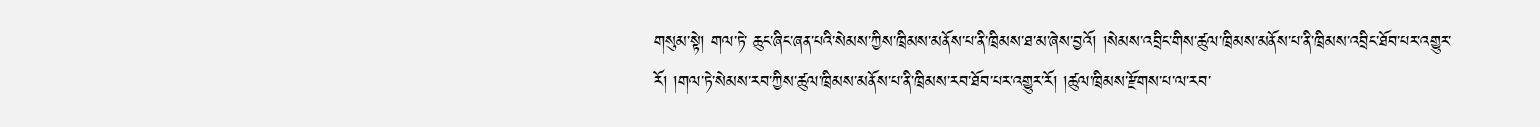གསུམ་སྟེ། གལ་ཏེ་ ཆུང་ཞིང་ཞན་པའི་སེམས་ཀྱིས་ཁྲིམས་མནོས་པ་ནི་ཁྲིམས་ཐ་མ་ཞེས་བྱའོ། །སེམས་འབྲིང་གིས་ཚུལ་ཁྲིམས་མནོས་པ་ནི་ཁྲིམས་འབྲིང་ཐོབ་པར་འགྱུར་རོ། །གལ་ཏེ་སེམས་རབ་ཀྱིས་ཚུལ་ཁྲིམས་མནོས་པ་ནི་ཁྲིམས་རབ་ཐོབ་པར་འགྱུར་རོ། །ཚུལ་ཁྲིམས་རྫོགས་པ་ལ་རབ་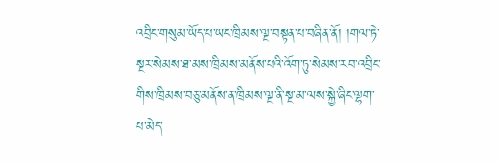འབྲིང་གསུམ་ཡོད་པ་ཡང་ཁྲིམས་ལྔ་བསྟན་པ་བཞིན་ནོ། །གལ་ཏེ་སྔར་སེམས་ཐ་མས་ཁྲིམས་མནོས་པའི་འོག་ཏུ་སེམས་རབ་འབྲིང་གིས་ཁྲིམས་བཅུ་མནོས་ན་ཁྲིམས་ལྔ་ནི་སྔ་མ་ལས་སྐྱེ་ཞིང་ལྷག་པ་མེད་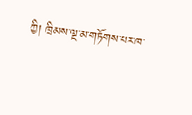ཀྱི། ཁྲིམས་ལྔ་མ་གཏོགས་པར་ཁ་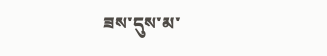ཟས་དུས་མ་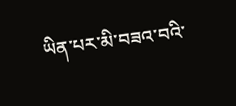ཡིན་པར་མི་བཟའ་བའི་